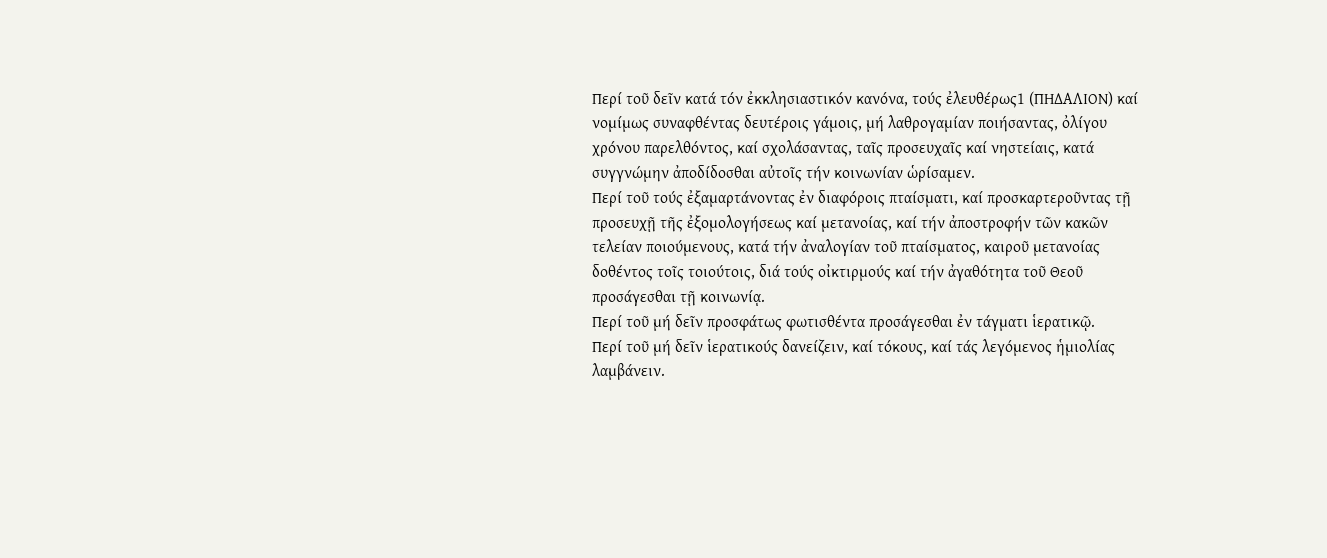Περί τοῦ δεῖν κατά τόν ἐκκλησιαστικόν κανόνα, τούς ἐλευθέρως1 (ΠΗΔΑΛΙΟΝ) καί νομίμως συναφθέντας δευτέροις γάμοις, μή λαθρογαμίαν ποιήσαντας, ὀλίγου χρόνου παρελθόντος, καί σχολάσαντας, ταῖς προσευχαῖς καί νηστείαις, κατά συγγνώμην ἀποδίδοσθαι αὐτοῖς τήν κοινωνίαν ὡρίσαμεν.
Περί τοῦ τούς ἐξαμαρτάνοντας ἐν διαφόροις πταίσματι, καί προσκαρτεροῦντας τῇ προσευχῇ τῆς ἐξομολογήσεως καί μετανοίας, καί τήν ἀποστροφήν τῶν κακῶν τελείαν ποιούμενους, κατά τήν ἀναλογίαν τοῦ πταίσματος, καιροῦ μετανοίας δοθέντος τοῖς τοιούτοις, διά τούς οἰκτιρμούς καί τήν ἀγαθότητα τοῦ Θεοῦ προσάγεσθαι τῇ κοινωνίᾳ.
Περί τοῦ μή δεῖν προσφάτως φωτισθέντα προσάγεσθαι ἐν τάγματι ἱερατικῷ.
Περί τοῦ μή δεῖν ἱερατικούς δανείζειν, καί τόκους, καί τάς λεγόμενος ἡμιολίας λαμβάνειν.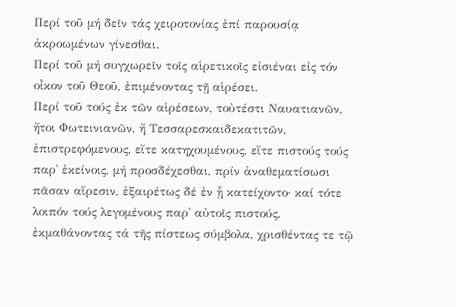Περί τοῦ μή δεῖν τάς χειροτονίας ἐπί παρουσίᾳ ἀκροωμένων γίνεσθαι.
Περί τοῦ μή συγχωρεῖν τοῖς αἱρετικοῖς εἰσιέναι εἰς τόν οἶκον τοῦ Θεοῦ, ἐπιμένοντας τῇ αἱρέσει.
Περί τοῦ τούς ἐκ τῶν αἱρέσεων, τοὐτέστι Ναυατιανῶν, ἤτοι Φωτεινιανῶν, ἤ Τεσσαρεσκαιδεκατιτῶν, ἐπιστρεφόμενους, εἴτε κατηχουμένους, εἴτε πιστούς τούς παρ᾽ ἐκείνοις, μή προσδέχεσθαι, πρίν ἀναθεματίσωσι πᾶσαν αἵρεσιν, ἐξαιρέτως δέ ἐν ᾗ κατείχοντο· καί τότε λοιπόν τούς λεγομένους παρ᾽ αὐτοῖς πιστούς, ἐκμαθάνοντας τά τῆς πίστεως σύμβολα, χρισθέντας τε τῷ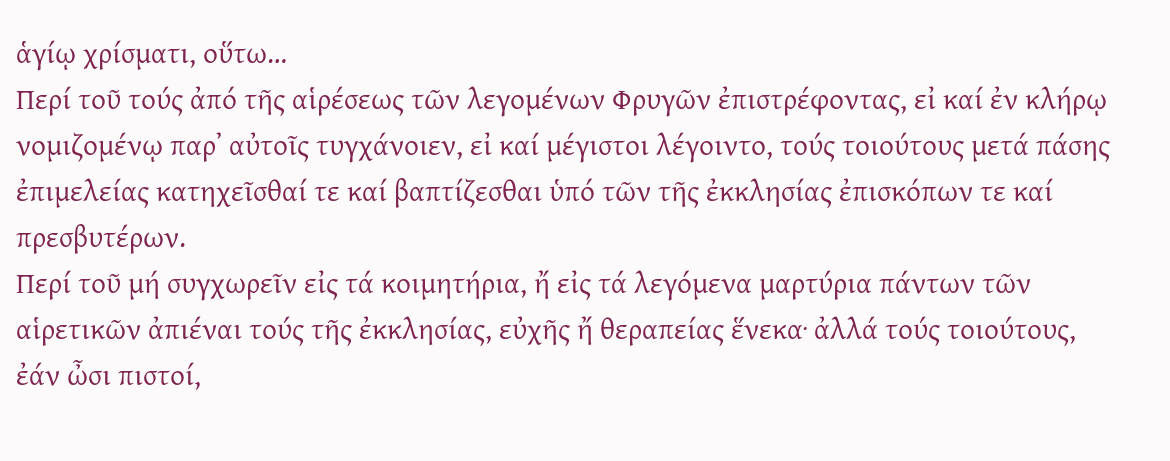ἁγίῳ χρίσματι, οὕτω…
Περί τοῦ τούς ἀπό τῆς αἱρέσεως τῶν λεγομένων Φρυγῶν ἐπιστρέφοντας, εἰ καί ἐν κλήρῳ νομιζομένῳ παρ᾽ αὐτοῖς τυγχάνοιεν, εἰ καί μέγιστοι λέγοιντο, τούς τοιούτους μετά πάσης ἐπιμελείας κατηχεῖσθαί τε καί βαπτίζεσθαι ὑπό τῶν τῆς ἐκκλησίας ἐπισκόπων τε καί πρεσβυτέρων.
Περί τοῦ μή συγχωρεῖν εἰς τά κοιμητήρια, ἤ εἰς τά λεγόμενα μαρτύρια πάντων τῶν αἱρετικῶν ἀπιέναι τούς τῆς ἐκκλησίας, εὐχῆς ἤ θεραπείας ἕνεκα· ἀλλά τούς τοιούτους, ἐάν ὦσι πιστοί,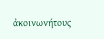ἀκοινωνήτους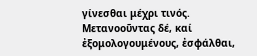γίνεσθαι μέχρι τινός. Μετανοοῦντας δέ, καί ἐξομολογουμένους, ἐσφάλθαι,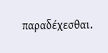παραδέχεσθαι.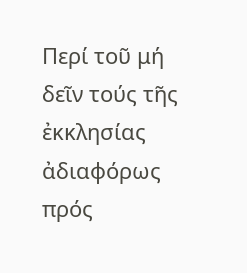Περί τοῦ μή δεῖν τούς τῆς ἐκκλησίας ἀδιαφόρως πρός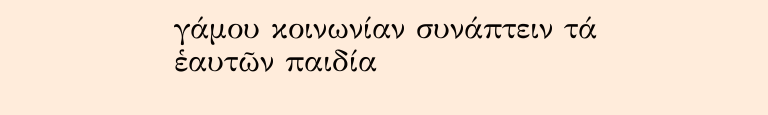γάμου κοινωνίαν συνάπτειν τά ἑαυτῶν παιδία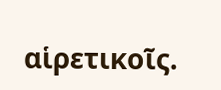αἱρετικοῖς.